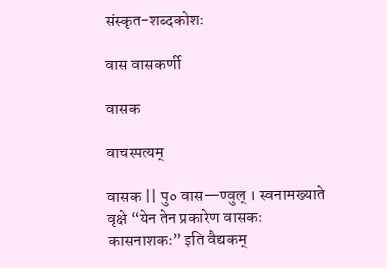संस्कृत-शब्दकोशः

वास वासकर्णी

वासक

वाचस्पत्यम्

वासक || पु० वास—ण्वुल् । स्वनामख्याते वृक्षे “येन तेन प्रकारेण वासकः कासनाशकः” इति वैद्यकम्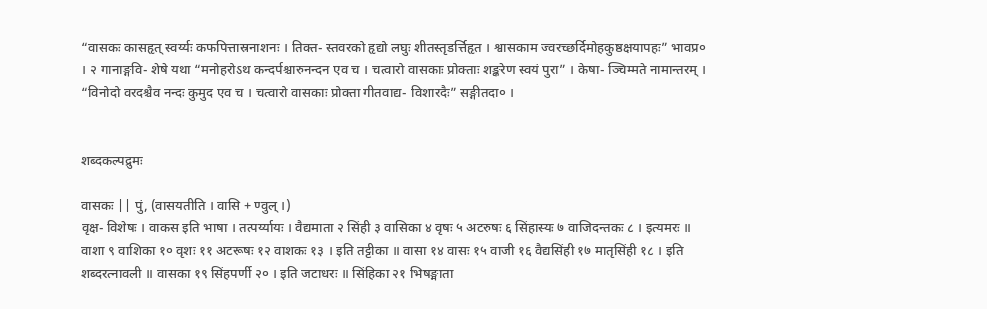“वासकः कासहृत् स्वर्य्यः कफपित्तास्रनाशनः । तिक्त- स्तवरको हृद्यो लघुः शीतस्तृडर्त्तिहृत । श्वासकाम ज्वरच्छर्दिमोहकुष्ठक्षयापहः” भावप्र० । २ गानाङ्गवि- शेषे यथा “मनोहरोऽथ कन्दर्पश्चारुनन्दन एव च । चत्वारो वासकाः प्रोक्ताः शङ्करेण स्वयं पुरा” । केषा- ञ्चिम्मते नामान्तरम् । “विनोदो वरदश्चैव नन्दः कुमुद एव च । चत्वारो वासकाः प्रोक्ता गीतवाद्य- विशारदैः” सङ्गीतदा० ।


शब्दकल्पद्रुमः

वासकः || पुं, (वासयतीति । वासि + ण्वुल् ।)
वृक्ष- विशेषः । वाकस इति भाषा । तत्पर्य्यायः । वैद्यमाता २ सिंही ३ वासिका ४ वृषः ५ अटरुषः ६ सिंहास्यः ७ वाजिदन्तकः ८ । इत्यमरः ॥ वाशा ९ वाशिका १० वृशः ११ अटरूषः १२ वाशकः १३ । इति तट्टीका ॥ वासा १४ वासः १५ वाजी १६ वैद्यसिंही १७ मातृसिंही १८ । इति शब्दरत्नावली ॥ वासका १९ सिंहपर्णी २० । इति जटाधरः ॥ सिंहिका २१ भिषङ्माता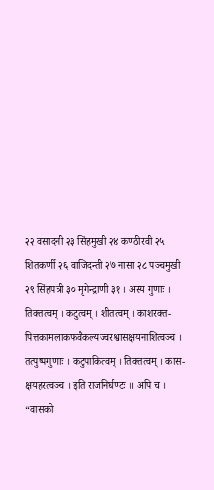२२ वसादनी २३ सिंहमुखी २४ कण्ठीरवी २५ शितकर्णी २६ वाजिदन्ती २७ नासा २८ पञ्चमुखी २९ सिंहपत्री ३० मृगेन्द्राणी ३१ । अस्य गुणाः । तिक्तत्वम् । कटुत्वम् । शीतत्वम् । काशरक्त- पित्तकामलाकफवैकल्यज्वरश्वासक्षयनाशित्वञ्च । तत्पुष्पगुणाः । कटुपाकित्वम् । तिक्तत्वम् । कास- क्षयहरत्वञ्च । इति राजनिर्घण्टः ॥ अपि च । “वासको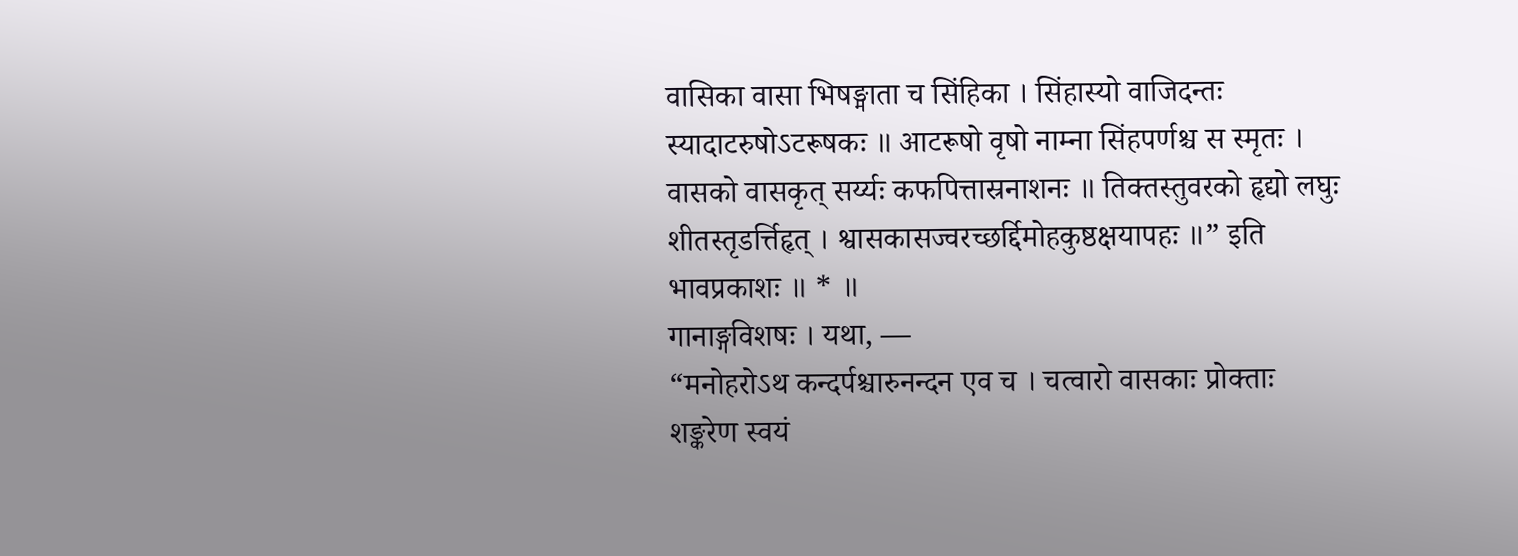वासिका वासा भिषङ्माता च सिंहिका । सिंहास्यो वाजिदन्तः स्यादाटरुषोऽटरूषकः ॥ आटरूषो वृषो नाम्ना सिंहपर्णश्च स स्मृतः । वासको वासकृत् सर्य्यः कफपित्तास्रनाशनः ॥ तिक्तस्तुवरको हृद्यो लघुः शीतस्तृडर्त्तिहृत् । श्वासकासज्वरच्छर्द्दिमोहकुष्ठक्षयापहः ॥” इति भावप्रकाशः ॥ * ॥
गानाङ्गविशषः । यथा, —
“मनोहरोऽथ कन्दर्पश्चारुनन्दन एव च । चत्वारो वासकाः प्रोक्ताः शङ्करेण स्वयं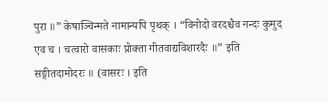पुरा ॥” केषाञ्चिन्मते नामान्यपि पृथक् । “विनोदो वरदश्चैव नन्दः कुमुद एव च । चत्वारो वासकाः प्रोक्ता गीतवाद्यविशारदैः ॥” इति सङ्गीतदामोदरः ॥ (वासरः । इति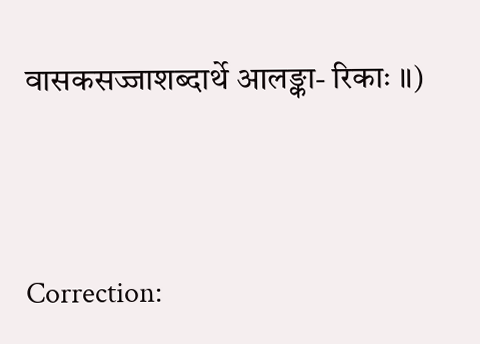वासकसज्जाशब्दार्थे आलङ्का- रिकाः ॥)



Correction: